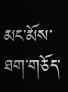མང་མོས་ཐག་གཅོད་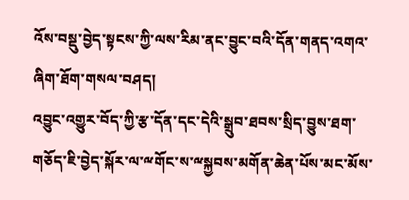འོས་བསྡུ་བྱེད་སྟངས་ཀྱི་ལས་རིམ་ནང་བྱུང་བའི་དོན་གནད་འགའ་ཞིག་ཐོག་གསལ་བཤད།
འབྱུང་འགྱུར་བོད་ཀྱི་རྩ་དོན་དང་དེའི་སྒྲུབ་ཐབས་སྲིད་བྱུས་ཐག་གཅོད་ཇི་བྱེད་སྐོར་ལ་ྋགོང་ས་ྋསྐྱབས་མགོན་ཆེན་པོས་མང་མོས་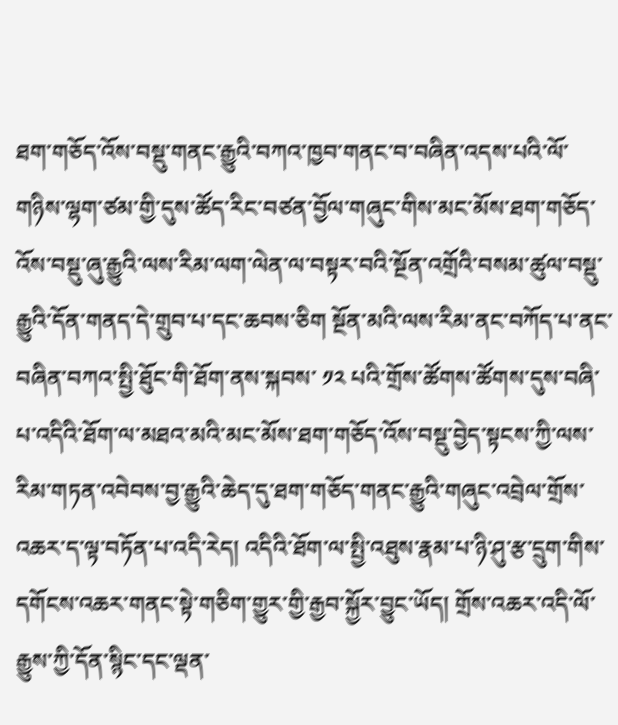ཐག་གཅོད་འོས་བསྡུ་གནང་རྒྱུའི་བཀའ་ཁྱབ་གནང་བ་བཞིན་འདས་པའི་ལོ་གཉིས་ལྷག་ཙམ་གྱི་དུས་ཚོད་རིང་བཙན་བྱོལ་གཞུང་གིས་མང་མོས་ཐག་གཅོད་འོས་བསྡུ་ཞུ་རྒྱུའི་ལས་རིམ་ལག་ལེན་ལ་བསྟར་བའི་སྔོན་འགྲོའི་བསམ་ཚུལ་བསྡུ་རྒྱུའི་དོན་གནད་དེ་གྲུབ་པ་དང་ཆབས་ཅིག སྔོན་མའི་ལས་རིམ་ནང་བཀོད་པ་ནང་བཞིན་བཀའ་སྤྱི་ཐོུང་གི་ཐོག་ནས་སྐབས་ ༡༢ པའི་གྲོས་ཚོགས་ཚོགས་དུས་བཞི་པ་འདིའི་ཐོག་ལ་མཐའ་མའི་མང་མོས་ཐག་གཅོད་འོས་བསྡུ་བྱེད་སྟངས་ཀྱི་ལས་རིམ་གཏན་འབེབས་བྱ་རྒྱུའི་ཆེད་དུ་ཐག་གཅོད་གནང་རྒྱུའི་གཞུང་འབྲེལ་གྲོས་འཆར་ད་ལྟ་བཏོན་པ་འདི་རེད། འདིའི་ཐོག་ལ་སྤྱི་འཐུས་རྣམ་པ་ཉི་ཤུ་རྩ་དྲུག་གིས་དགོངས་འཆར་གནང་སྟེ་གཅིག་གྱུར་གྱི་རྒྱབ་སྐྱོར་བྱུང་ཡོད། གྲོས་འཆར་འདི་ལོ་རྒྱུས་ཀྱི་དོན་སྙིང་དང་ལྡན་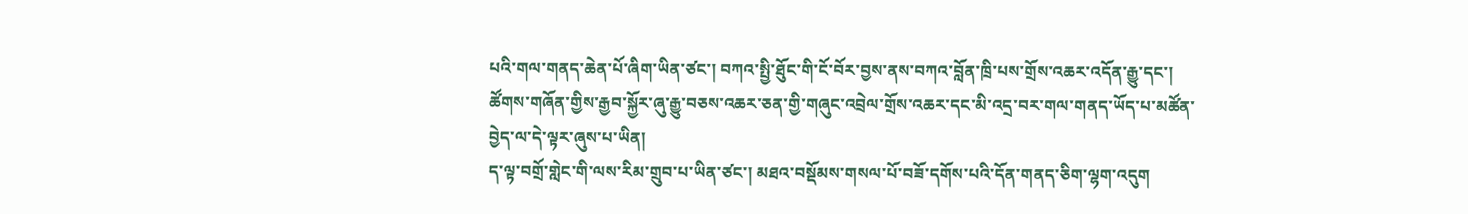པའི་གལ་གནད་ཆེན་པོ་ཞིག་ཡིན་ཙང་། བཀའ་སྤྱི་ཐོུང་གི་ངོ་བོར་བྱས་ནས་བཀའ་བློན་ཁྲི་པས་གྲོས་འཆར་འདོན་རྒྱུ་དང་། ཚོགས་གཞོན་གྱིས་རྒྱབ་སྐྱོར་ཞུ་རྒྱུ་བཅས་འཆར་ཅན་གྱི་གཞུང་འབྲེལ་གྲོས་འཆར་དང་མི་འདྲ་བར་གལ་གནད་ཡོད་པ་མཚོན་བྱེད་ལ་དེ་ལྟར་ཞུས་པ་ཡིན།
ད་ལྟ་བགྲོ་གླེང་གི་ལས་རིམ་གྲུབ་པ་ཡིན་ཙང་། མཐའ་བསྡོམས་གསལ་པོ་བཟོ་དགོས་པའི་དོན་གནད་ཅིག་ལྷག་འདུག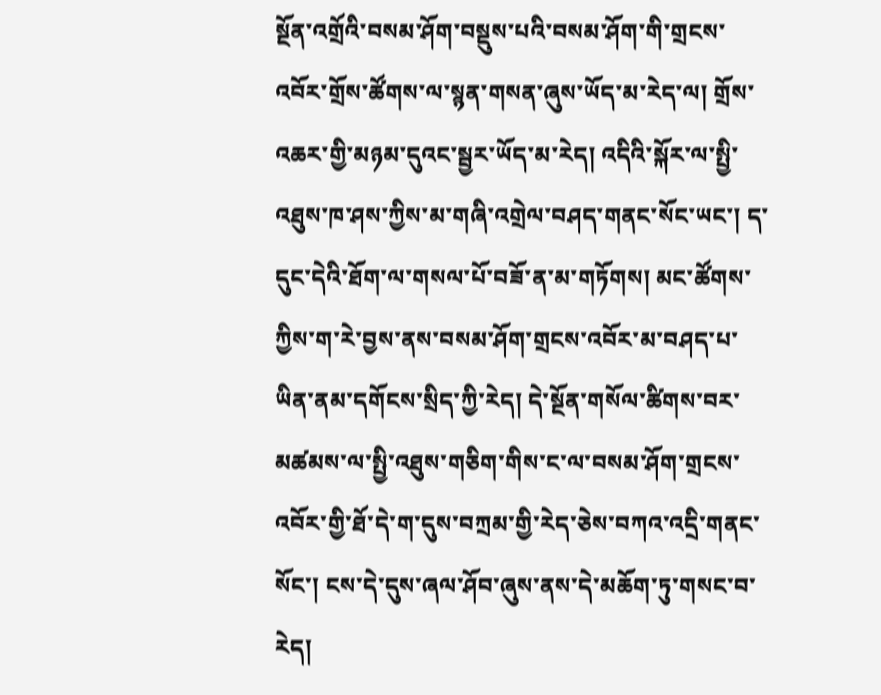སྔོན་འགྲོའི་བསམ་ཤོག་བསྡུས་པའི་བསམ་ཤོག་གི་གྲངས་འབོར་གྲོས་ཚོགས་ལ་སྙན་གསན་ཞུས་ཡོད་མ་རེད་ལ། གྲོས་འཆར་གྱི་མཉམ་དུའང་སྦྱར་ཡོད་མ་རེད། འདིའི་སྐོར་ལ་སྤྱི་འཐུས་ཁ་ཤས་ཀྱིས་མ་གཞི་འགྲེལ་བཤད་གནང་སོང་ཡང་། ད་དུང་དེའི་ཐོག་ལ་གསལ་པོ་བཟོ་ན་མ་གཏོགས། མང་ཚོགས་ཀྱིས་ག་རེ་བྱས་ནས་བསམ་ཤོག་གྲངས་འབོར་མ་བཤད་པ་ཡིན་ནམ་དགོངས་སྲིད་ཀྱི་རེད། དེ་སྔོན་གསོལ་ཚིགས་བར་མཚམས་ལ་སྤྱི་འཐུས་གཅིག་གིས་ང་ལ་བསམ་ཤོག་གྲངས་འབོར་གྱི་ཐོ་དེ་ག་དུས་བཀྲམ་གྱི་རེད་ཅེས་བཀའ་འདྲི་གནང་སོང་། ངས་དེ་དུས་ཞལ་ཤོབ་ཞུས་ནས་དེ་མཆོག་ཏུ་གསང་བ་རེད།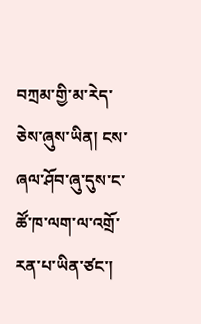བཀྲམ་གྱི་མ་རེད་ཅེས་ཞུས་ཡིན། ངས་ཞལ་ཤོབ་ཞུ་དུས་ང་ཚོ་ཁ་ལག་ལ་འགྲོ་རན་པ་ཡིན་ཙང་།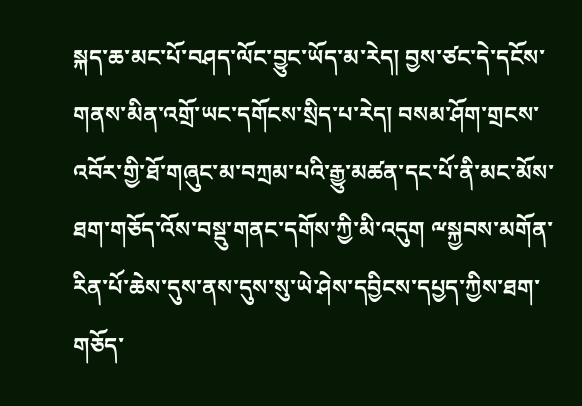སྐད་ཆ་མང་པོ་བཤད་ལོང་བྱུང་ཡོད་མ་རེད། བྱས་ཙང་དེ་དངོས་གནས་མིན་འགྲོ་ཡང་དགོངས་སྲིད་པ་རེད། བསམ་ཤོག་གྲངས་འབོར་གྱི་ཐོ་གཞུང་མ་བཀྲམ་པའི་རྒྱུ་མཚན་དང་པོ་ནི་མང་མོས་ཐག་གཅོད་འོས་བསྡུ་གནང་དགོས་ཀྱི་མི་འདུག ྋསྐྱབས་མགོན་རིན་པོ་ཆེས་དུས་ནས་དུས་སུ་ཡེ་ཤེས་དབྱིངས་དཔྱད་ཀྱིས་ཐག་གཅོད་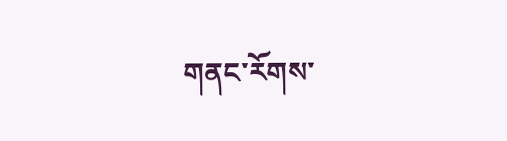གནང་རོགས་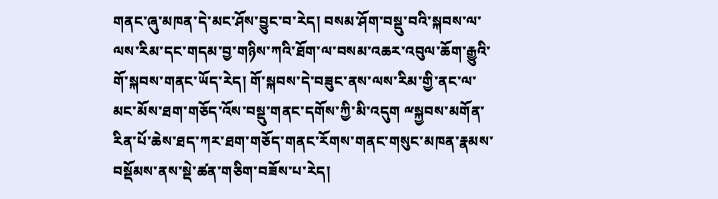གནང་ཞུ་མཁན་དེ་མང་ཤོས་བྱུང་བ་རེད། བསམ་ཤོག་བསྡུ་བའི་སྐབས་ལ་ལས་རིམ་དང་གདམ་བྱ་གཉིས་ཀའི་ཐོག་ལ་བསམ་འཆར་འབུལ་ཆོག་རྒྱུའི་གོ་སྐབས་གནང་ཡོད་རེད། གོ་སྐབས་དེ་བཟུང་ནས་ལས་རིམ་གྱི་ནང་ལ་མང་མོས་ཐག་གཅོད་འོས་བསྡུ་གནང་དགོས་ཀྱི་མི་འདུག ྋསྐྱབས་མགོན་རིན་པོ་ཆེས་ཐད་ཀར་ཐག་གཅོད་གནང་རོགས་གནང་གསུང་མཁན་རྣམས་བསྡོམས་ནས་སྡེ་ཚན་གཅིག་བཟོས་པ་རེད།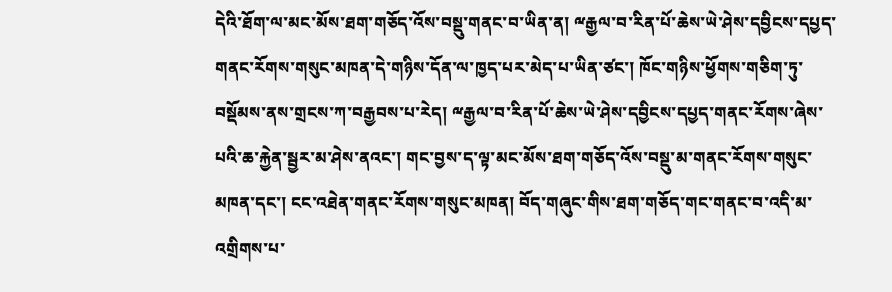དེའི་ཐོག་ལ་མང་མོས་ཐག་གཅོད་འོས་བསྡུ་གནང་བ་ཡིན་ན། ྋརྒྱལ་བ་རིན་པོ་ཆེས་ཡེ་ཤེས་དབྱིངས་དཔྱད་གནང་རོགས་གསུང་མཁན་དེ་གཉིས་དོན་ལ་ཁྱད་པར་མེད་པ་ཡིན་ཙང་། ཁོང་གཉིས་ཕྱོགས་གཅིག་ཏུ་བསྡོམས་ནས་གྲངས་ཀ་བརྒྱབས་པ་རེད། ྋརྒྱལ་བ་རིན་པོ་ཆེས་ཡེ་ཤེས་དབྱིངས་དཔྱད་གནང་རོགས་ཞེས་པའི་ཆ་རྐྱེན་སྦྱར་མ་ཤེས་ནའང་། གང་བྱས་ད་ལྟ་མང་མོས་ཐག་གཅོད་འོས་བསྡུ་མ་གནང་རོགས་གསུང་མཁན་དང་། ངང་འཐེན་གནང་རོགས་གསུང་མཁན། བོད་གཞུང་གིས་ཐག་གཅོད་གང་གནང་བ་འདི་མ་འགྲིགས་པ་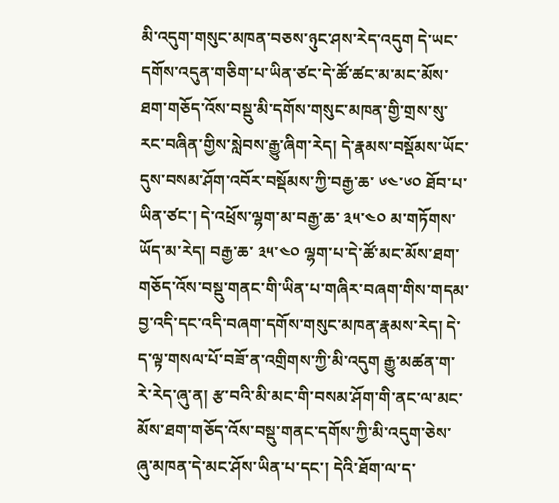མི་འདུག་གསུང་མཁན་བཅས་ཉུང་ཤས་རེད་འདུག དེ་ཡང་དགོས་འདུན་གཅིག་པ་ཡིན་ཙང་དེ་ཚོ་ཚང་མ་མང་མོས་ཐག་གཅོད་འོས་བསྡུ་མི་དགོས་གསུང་མཁན་གྱི་གྲས་སུ་རང་བཞིན་གྱིས་སླེབས་རྒྱུ་ཞིག་རེད། དེ་རྣམས་བསྡོམས་ཡོང་དུས་བསམ་ཤོག་འབོར་བསྡོམས་ཀྱི་བརྒྱ་ཆ་ ༦༤་༦༠ ཐོབ་པ་ཡིན་ཙང་། དེ་འཕྲོས་ལྷག་མ་བརྒྱ་ཆ་ ༣༥་༤༠ མ་གཏོགས་ཡོད་མ་རེད། བརྒྱ་ཆ་ ༣༥་༤༠ ལྷག་པ་དེ་ཚོ་མང་མོས་ཐག་གཅོད་འོས་བསྡུ་གནང་གི་ཡིན་པ་གཞིར་བཞག་གིས་གདམ་བྱ་འདི་དང་འདི་བཞག་དགོས་གསུང་མཁན་རྣམས་རེད། དེ་ད་ལྟ་གསལ་པོ་བཟོ་ན་འགྲིགས་ཀྱི་མི་འདུག རྒྱུ་མཚན་ག་རེ་རེད་ཞུ་ན། རྩ་བའི་མི་མང་གི་བསམ་ཤོག་གི་ནང་ལ་མང་མོས་ཐག་གཅོད་འོས་བསྡུ་གནང་དགོས་ཀྱི་མི་འདུག་ཅེས་ཞུ་མཁན་དེ་མང་ཤོས་ཡིན་པ་དང་། དེའི་ཐོག་ལ་ད་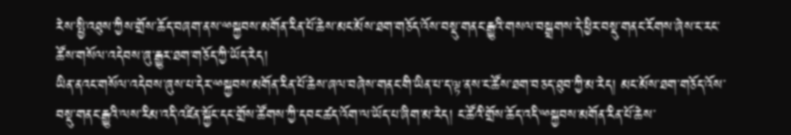རེས་སྤྱི་འཐུས་ཀྱིས་གྲོས་ཆོད་བཞག་ནས་ྋསྐྱབས་མགོན་རིན་པོ་ཆེས་མང་མོས་ཐག་གཅོད་འོས་བསྡུ་གནང་རྒྱུའི་གསལ་བསྒྲགས་དེ་ཕྱིར་བསྡུ་གནང་རོགས་ཞེས་ང་རང་ཚོས་གསོལ་འདེབས་ཞུ་རྒྱུར་ཐག་གཅོད་ཀྱི་ཡོད་རེད།
ཡིན་ནའང་གསོལ་འདེབས་ཞུས་པ་དེར་ྋསྐྱབས་མགོན་རིན་པོ་ཆེས་ཞལ་བཞེས་གནང་གི་ཡིན་པ་ད་ལྟ་ནས་ང་ཚོས་ཐག་བཅད་ཐུབ་ཀྱི་མ་རེད། མང་མོས་ཐག་གཅོད་འོས་བསྡུ་གནང་རྒྱུའི་ལས་རིམ་འདི་འཛིན་སྐྱོང་དང་གྲོས་ཚོགས་ཀྱི་དབང་ཚད་འོག་ལ་ཡོད་པ་ཞིག་མ་རེད། ང་ཚོའི་གྲོས་ཆོད་འདི་ྋསྐྱབས་མགོན་རིན་པོ་ཆེས་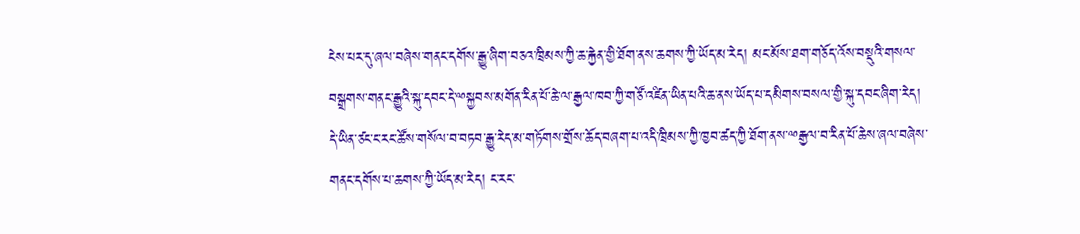ངེས་པར་དུ་ཞལ་བཞེས་གནང་དགོས་རྒྱུ་ཞིག་བཅའ་ཁྲིམས་ཀྱི་ཆ་རྐྱེན་གྱི་ཐོག་ནས་ཆགས་ཀྱི་ཡོད་མ་རེད། མང་མོས་ཐག་གཅོད་འོས་བསྡུའི་གསལ་བསྒྲགས་གནང་རྒྱུའི་སྐུ་དབང་དེ་ྋསྐྱབས་མགོན་རིན་པོ་ཆེ་ལ་རྒྱལ་ཁབ་ཀྱི་གཙོ་འཛིན་ཡིན་པའི་ཆ་ནས་ཡོད་པ་དམིགས་བསལ་གྱི་སྐུ་དབང་ཞིག་རེད།
དེ་ཡིན་ཙང་ང་རང་ཚོས་གསོལ་བ་བཏབ་རྒྱུ་རེད་མ་གཏོགས་གྲོས་ཆོད་བཞག་པ་འདི་ཁྲིམས་ཀྱི་ཁྱབ་ཚད་ཀྱི་ཐོག་ནས་ྋརྒྱལ་བ་རིན་པོ་ཆེས་ཞལ་བཞེས་གནང་དགོས་པ་ཆགས་ཀྱི་ཡོད་མ་རེད། ང་རང་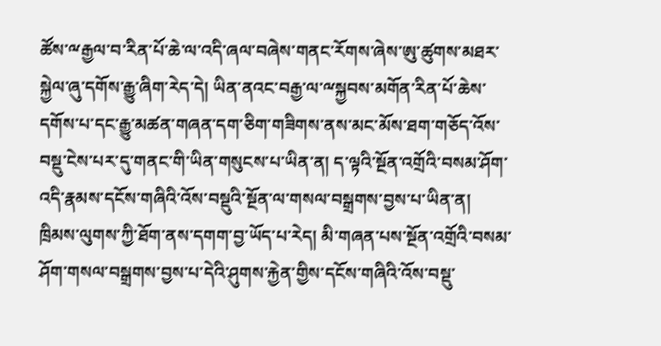ཚོས་ྋརྒྱལ་བ་རིན་པོ་ཆེ་ལ་འདི་ཞལ་བཞེས་གནང་རོགས་ཞེས་ཨུ་ཚུགས་མཐར་སྐྱེལ་ཞུ་དགོས་རྒྱུ་ཞིག་རེད་དེ། ཡིན་ནའང་བརྒྱ་ལ་ྋསྐྱབས་མགོན་རིན་པོ་ཆེས་དགོས་པ་དང་རྒྱུ་མཚན་གཞན་དག་ཅིག་གཟིགས་ནས་མང་མོས་ཐག་གཅོད་འོས་བསྡུ་ངེས་པར་དུ་གནང་གི་ཡིན་གསུངས་པ་ཡིན་ན། ད་ལྟའི་སྔོན་འགྲོའི་བསམ་ཤོག་འདི་རྣམས་དངོས་གཞིའི་འོས་བསྡུའི་སྔོན་ལ་གསལ་བསྒྲགས་བྱས་པ་ཡིན་ན། ཁྲིམས་ལུགས་ཀྱི་ཐོག་ནས་དགག་བྱ་ཡོད་པ་རེད། མི་གཞན་པས་སྔོན་འགྲོའི་བསམ་ཤོག་གསལ་བསྒྲགས་བྱས་པ་དེའི་ཤུགས་རྐྱེན་གྱིས་དངོས་གཞིའི་འོས་བསྡུ་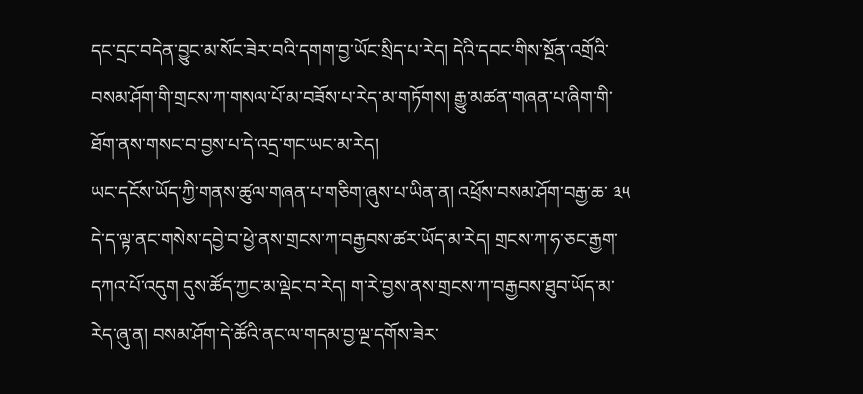དང་དྲང་བདེན་བྱུང་མ་སོང་ཟེར་བའི་དགག་བྱ་ཡོང་སྲིད་པ་རེད། དེའི་དབང་གིས་སྔོན་འགྲོའི་བསམ་ཤོག་གི་གྲངས་ཀ་གསལ་པོ་མ་བཟོས་པ་རེད་མ་གཏོགས། རྒྱུ་མཚན་གཞན་པ་ཞིག་གི་ཐོག་ནས་གསང་བ་བྱས་པ་དེ་འདྲ་གང་ཡང་མ་རེད།
ཡང་དངོས་ཡོད་ཀྱི་གནས་ཚུལ་གཞན་པ་གཅིག་ཞུས་པ་ཡིན་ན། འཕྲོས་བསམ་ཤོག་བརྒྱ་ཆ་ ༣༥ དེ་ད་ལྟ་ནང་གསེས་དབྱེ་བ་ཕྱེ་ནས་གྲངས་ཀ་བརྒྱབས་ཚར་ཡོད་མ་རེད། གྲངས་ཀ་ཧ་ཅང་རྒྱག་དཀའ་པོ་འདུག དུས་ཚོད་ཀྱང་མ་ལྡེང་བ་རེད། ག་རེ་བྱས་ནས་གྲངས་ཀ་བརྒྱབས་ཐུབ་ཡོད་མ་རེད་ཞུ་ན། བསམ་ཤོག་དེ་ཚོའི་ནང་ལ་གདམ་བྱ་ལྔ་དགོས་ཟེར་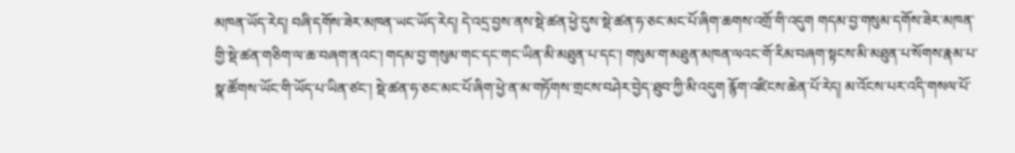མཁན་ཡོད་རེད། བཞི་དགོས་ཟེར་མཁན་ཡང་ཡོད་རེད། དེ་འདྲ་བྱས་ནས་སྡེ་ཚན་ཕྱེ་དུས་སྡེ་ཚན་ཧ་ཅང་མང་པོ་ཞིག་ཆགས་འགྲོ་གི་འདུག གདམ་བྱ་གསུམ་དགོས་ཟེར་མཁན་གྱི་སྡེ་ཚན་གཅིག་ལ་ཆ་བཞག་ནའང་། གདམ་བྱ་གསུམ་གང་དང་གང་ཡིན་མི་མཐུན་པ་དང་། གསུམ་ག་མཐུན་མཁན་ལའང་གོ་རིམ་བཞག་སྟངས་མི་མཐུན་པ་སོགས་རྣམ་པ་སྣ་ཚོགས་ཡོང་གི་ཡོད་པ་ཡིན་ཙང་། སྡེ་ཚན་ཧ་ཅང་མང་པོ་ཞིག་ཕྱེ་ན་མ་གཏོགས་གྲངས་བཤེར་བྱེད་ཐུབ་ཀྱི་མི་འདུག རྙོག་འཛིངས་ཆེན་པོ་རེད། མ་འོངས་པར་འདི་གསལ་པོ་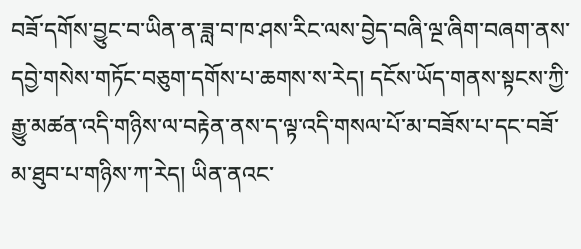བཟོ་དགོས་བྱུང་བ་ཡིན་ན་ཟླ་བ་ཁ་ཤས་རིང་ལས་བྱེད་བཞི་ལྔ་ཞིག་བཞག་ནས་དབྱེ་གསེས་གཏོང་བཅུག་དགོས་པ་ཆགས་ས་རེད། དངོས་ཡོད་གནས་སྟངས་ཀྱི་རྒྱུ་མཚན་འདི་གཉིས་ལ་བརྟེན་ནས་ད་ལྟ་འདི་གསལ་པོ་མ་བཟོས་པ་དང་བཟོ་མ་ཐུབ་པ་གཉིས་ཀ་རེད། ཡིན་ནའང་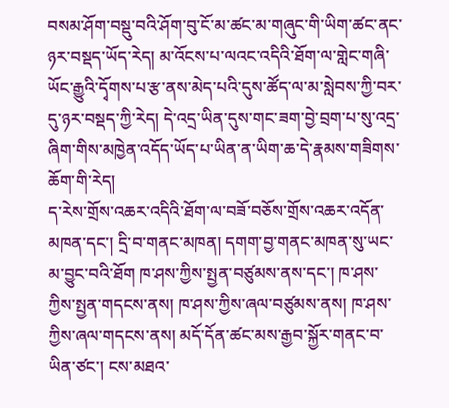བསམ་ཤོག་བསྡུ་བའི་ཤོག་བུ་ངོ་མ་ཚང་མ་གཞུང་གི་ཡིག་ཚང་ནང་ཉར་བསྡད་ཡོད་རེད། མ་འོངས་པ་ལའང་འདིའི་ཐོག་ལ་གླེང་གཞི་ཡོང་རྒྱུའི་དྭོགས་པ་རྩ་ནས་མེད་པའི་དུས་ཚོད་ལ་མ་སླེབས་ཀྱི་བར་དུ་ཉར་བསྡད་ཀྱི་རེད། དེ་འདྲ་ཡིན་དུས་གང་ཟག་བྱེ་བྲག་པ་སུ་འདྲ་ཞིག་གིས་མཁྱེན་འདོད་ཡོད་པ་ཡིན་ན་ཡིག་ཆ་དེ་རྣམས་གཟིགས་ཆོག་གི་རེད།
ད་རེས་གྲོས་འཆར་འདིའི་ཐོག་ལ་བཟོ་བཅོས་གྲོས་འཆར་འདོན་མཁན་དང་། དྲི་བ་གནང་མཁན། དགག་བྱ་གནང་མཁན་སུ་ཡང་མ་བྱུང་བའི་ཐོག ཁ་ཤས་ཀྱིས་སྤྱན་བཙུམས་ནས་དང་། ཁ་ཤས་ཀྱིས་སྤྱན་གདངས་ནས། ཁ་ཤས་ཀྱིས་ཞལ་བཙུམས་ནས། ཁ་ཤས་ཀྱིས་ཞལ་གདངས་ནས། མདོ་དོན་ཚང་མས་རྒྱབ་སྐྱོར་གནང་བ་ཡིན་ཙང་། ངས་མཐའ་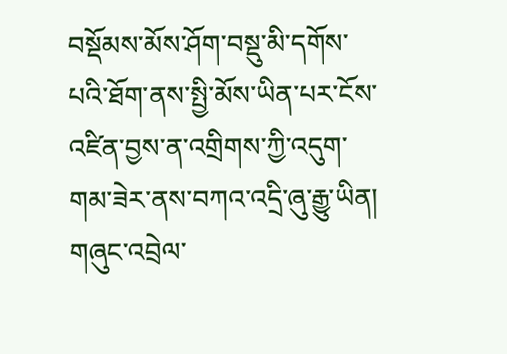བསྡོམས་མོས་ཤོག་བསྡུ་མི་དགོས་པའི་ཐོག་ནས་སྤྱི་མོས་ཡིན་པར་ངོས་འཛིན་བྱས་ན་འགྲིགས་ཀྱི་འདུག་གམ་ཟེར་ནས་བཀའ་འདྲི་ཞུ་རྒྱུ་ཡིན། གཞུང་འབྲེལ་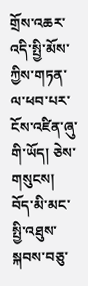གྲོས་འཆར་འདི་སྤྱི་མོས་ཀྱིས་གཏན་ལ་ཕབ་པར་ངོས་འཛིན་ཞུ་གི་ཡོད། ཅེས་གསུངས།
བོད་མི་མང་སྤྱི་འཐུས་སྐབས་བཅུ་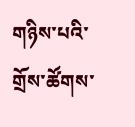གཉིས་པའི་གྲོས་ཚོགས་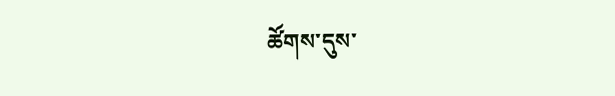ཚོགས་དུས་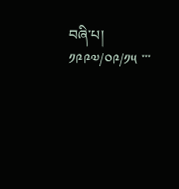བཞི་པ། ༡༩༩༧/༠༩/༡༥ ་་་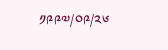༡༩༩༧/༠༩/༢༦